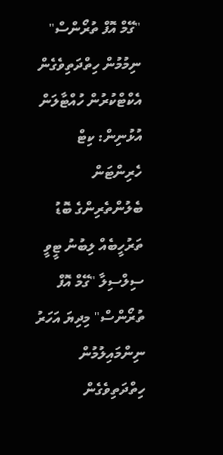"ގޭމް އޮފް ތުރޯންސް" ނިމުމުން ހިތްދަތިވެގެން އެކްޓްކުރުން ހުއްޓާލަން އުޅުނިން: ކިޓް ހެރިންޓަން
ބެލުންތެރިންގެ ބޮޑު ތަރުހީބެއް ލިބުނު ޓީވީ ސިލްސިލާ "ގޭމް އޮފް ތުރޯންސް" މިދިޔަ އަހަރު ނިންމައިލުމުން ހިތްދަތިވެގެން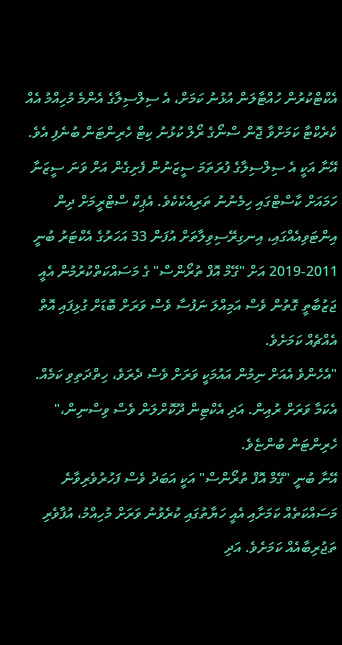އެކްޓްކުރުން ހުއްޓާލަން އުޅުނު ކަމަށް، އެ ސިލްސިލާގެ އެންމެ މުހިއްމު އެއް ކެރެކްޓާ ކަމަށްވާ ޖޮން ސްނޯގެ ރޯލް ކުޅުނު ކިޓް ހެރިންޓަން ބުނެފި އެވެ.
އޭނާ އަކީ އެ ސިލްސިލާގެ ފުރަތަމަ ސީޒަނުން ފެށިގެން އަށް ވަނަ ސީޒަނާ ހަމައަށް ކާސްޓްގައި ހިމެނުނު ތަރިއެކެކެވެ. އެޕިކް ސްޓްރީމަށް ދިން އިންޓަވިއެއްގައި، އިނގިރޭސިވިލާތަށް އުފަން 33 އަހަރުގެ އެކްޓަރު ބުނީ 2011-2019 އަށް "ގޭމް އޮފް ތުރޯންސް" ގެ މަސައްކަތްކުރުމުން އެއީ ޖަޒުބާތީ ގޮތުން ވެސް އަމިއްލަ ނަފުސާ ވެސް ވަރަށް ބޮޑަށް ގުޅިފައި އޮތް އެއްޗެއް ކަމަށެވެ.
"އެހެންވެ އެއަށް ނިމުން އައުމަކީ ވަރަށް ވެސް ދެރަވެ، ހިތްދަތިވި ކަމެއް. އެކަމާ ވަރަށް ރުއިން. އަދި އެކްޓިން ދޫކޮށްލަން ވެސް ވިސްނިން،" ހެރިންޓަން ބުންޏެވެ.
އޭނާ ބުނީ "ގޭމް އޮފް ތުރޯންސް" އަކީ އަބަދު ވެސް ފަހުރުވެރިވާނެ މަސައްކަތެއް ކަމަށާއި އެއީ ހަޔާތުގައި ކުރެވުނު ވަރަށް މުހިއްމު، އުފާވެރި ތަޖުރިބާއެއް ކަމަށެވެ. އަދި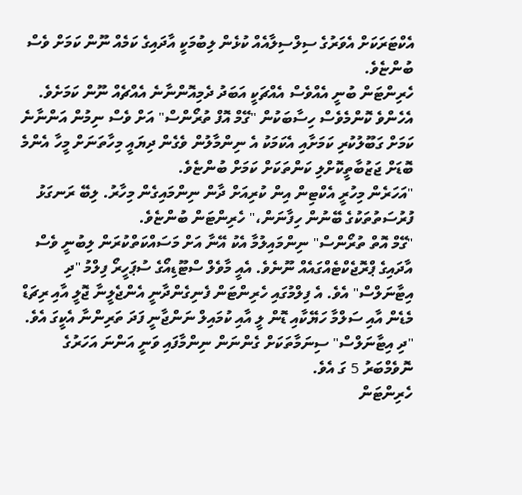އެކްޓަރަކަށް އެވަރުގެ ސިލްސިލާއެއް ކުޅެން ލިބުމަކީ އާދައިގެ ކަމެއް ނޫން ކަމަށް ވެސް ބުންޏެވެ.
ހެރިންޓަން ބުނީ އެއްވެސް އެއްޗަކީ އަބަދު ދެމިއޮންނާނެ އެއްޗެއް ނޫން ކަމަށެވެ. އެހެންވެ ކޮންމެވެސް ހިސާބަކުން "ގޭމް އޮފް ތުރޯންސް" އަށް ވެސް ނިމުން އަންނާނެ ކަމަށް ގަބޫލުކުރި ކަމަށާއި އެކަމަކު އެ ނިންމާލުން ވެގެން ދިޔައީ މިހާތަނަށް މީހާ އެންމެ ބޮޑަށް ޖަޒުބާތީކޮށްލި ކަންތަކަށް ކަމަށް ބުންޏެވެ.
"އަހަރެން މިހުރީ އެކްޓިން އިން ކުރިއަށް ދާން ނިންމައިގެން މިހާރު. ލިބޭ ރަނގަޅު ފުރުސަތުތަކުގެ ބޭނުން ހިފާނަން،" ހެރިންޓަން ބުންޏެވެ.
"ގޭމް އޮތް ތުރޯންސް" ނިންމައިލުމާ އެކު އޭނާ އަށް މަސައްކަތްކުރަން ލިބުނީ ވެސް އާދައިގެ ޕްރޮޖެކްޓެއްގައެއް ނޫނެވެ. އެއީ މާވެލް ސްޓޫޑިއޯގެ ސުޕަހީރޯ ފިލްމު "ދި އިޓާނަލްސް" އެވެ. އެ ފިލްމުގައި ހެރިންޓަން ފެނިގެންދާނީ އެންޖެލީނާ ޖޮލީ އާއި ރިޗަޑް މެޑެން އާއި ސަލްމާ ހަޔޭކާއި ޑޮން ލީ އާއި ކުމައިލް ނަންޖާނީ ފަދަ ތަރިންނާ އެކީގަ އެވެ.
"ދި އިޓާނަލްސް" ސިނަމާތަކަށް ގެންނަން ނިންމާފައި ވަނީ އަންނަ އަހަރުގެ ނޮވެމްބަރު 5 ގަ އެވެ.
ހެރިންޓަން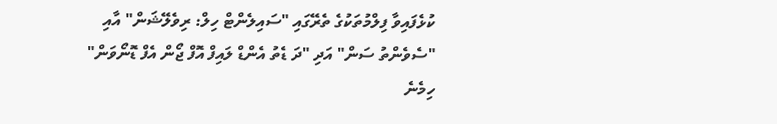ކުޅެފައިވާ ފިލްމުތަކުގެ ތެރޭގައި "ސައިލެންޓް ހިލް: ރިވެލޭޝަން" އާއި "ސެވެންތު ސަން" އަދި "ދަ ޑެތު އެންޑް ލައިފް އޮފް ޖޯން އެފް ޑޮނޯވަން" ހިމެނެ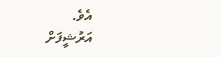އެވެ.
އަރުޝީފަށް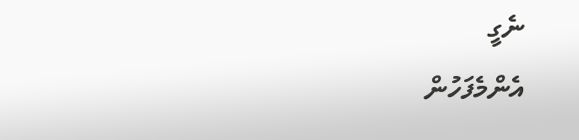ނެގީ
އެންމެފަހުން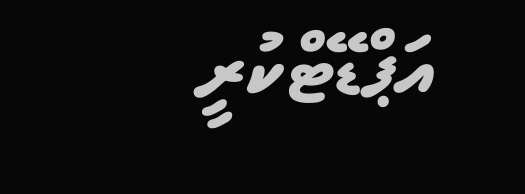އަޕްޑޭޓްކުރީ